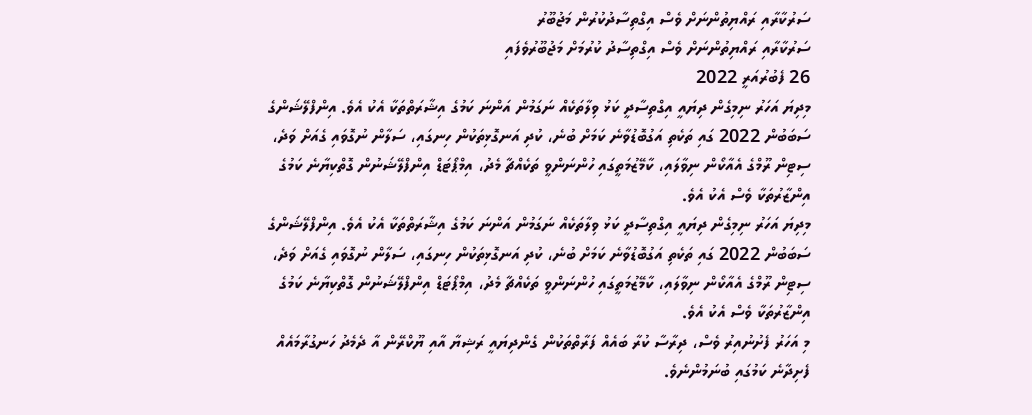ސަރުކާރާއި ރައްޔިތުންނަށް ވެސް އިގްތިސާދުކުރުން މަޖުބޫރު
ސަރުކާރާއި ރައްޔިތުންނަށް ވެސް އިގްތިސާދު ކުރުމަށް މަޖުބޫރުވެފައި
26 ފެބުރުއަރީ 2022
މިދިޔަ އަހަރު ނިމިގެން ދިޔައީ އިގްތިސާދީ ކަޅު ވިލާތަކެއް ނަގަމުން އަންނަ ކަމުގެ އިޝާރަތްތަކާ އެކު އެވެ. އިންފްލޭޝަންގެ ސަބަބުން 2022 ގައި ތަކެތި އަގުބޮޑުވާނެ ކަމަށް ބުނެ، ކުދި އަނގޮޅިތަކުން ހިނގައި، ސަލާން ނުގޮވައި ގެއަށް ވަދެ، ސިޓިން ރޫމްގެ އެއާކޯން ނިވާލައި، ކާމޭޒުމަތީގައި ހުންނަންވީ ތަކެއްޗާ މެދު، އިމްޕޯޓަޑް އިންފްލޭޝަނުން ގޮތްކިޔާނެ ކަމުގެ އިންޒާރުތަކާ ވެސް އެކު އެވެ.
މިދިޔަ އަހަރު ނިމިގެން ދިޔައީ އިގްތިސާދީ ކަޅު ވިލާތަކެއް ނަގަމުން އަންނަ ކަމުގެ އިޝާރަތްތަކާ އެކު އެވެ. އިންފްލޭޝަންގެ ސަބަބުން 2022 ގައި ތަކެތި އަގުބޮޑުވާނެ ކަމަށް ބުނެ، ކުދި އަނގޮޅިތަކުން ހިނގައި، ސަލާން ނުގޮވައި ގެއަށް ވަދެ، ސިޓިން ރޫމްގެ އެއާކޯން ނިވާލައި، ކާމޭޒުމަތީގައި ހުންނަންވީ ތަކެއްޗާ މެދު، އިމްޕޯޓަޑް އިންފްލޭޝަނުން ގޮތްކިޔާނެ ކަމުގެ އިންޒާރުތަކާ ވެސް އެކު އެވެ.
މި އަހަރު ފެށުނުއިރު ވެސް، ދިރާސާ ކުރާ ބައެއް ފަރާތްތަކުން ގެންދިޔައީ ރަޝިޔާ އާއި ޔޫކްރޭން އާ ދެމެދު ހަނގުރާމައެއް ފެށިދާނެ ކަމުގައި ބުނަމުންނެވެ.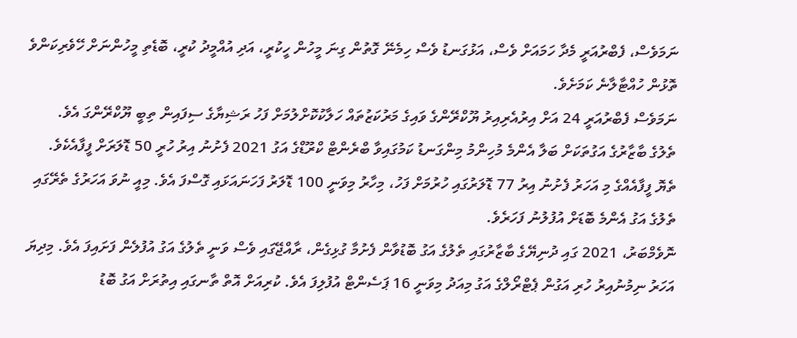ނަމަވެސް، ފެބްރުއަރީ މެދާ ހަމައަށް ވެސް، އަޅުގަނޑު ވެސް ހިމެނޭ ގޮތުން ގިނަ މީހުން ހީކުރީ، އަދި އުއްމީދު ކުރީ، ބޮޑެތި މީހުންނަށް ހޭވެރިކަންވެ ތޮޅުން ހުއްޓާލާނެ ކަމަށެވެ.
ނަމަވެސް ފެބްރުއަރީ 24 އަށް އިރުއެރިއިރު ޔޫކްރޭންގެ ވައިގެ މަރުކަޒުތައް ހަލާކުކޮށްލުމަށް ފަހު ރަޝިޔާގެ ސިފައިން ތިބީ ޔޫކްރޭންގަ އެވެ.
ތެލުގެ ބާޒާރުގެ އަގުތަކަށް ބަލާ އެންމެ މުހިންމު މިންގަނޑު ކަމުގައިވާ ބްރެންޓް ކްރޫޑްގެ އަގު 2021 ފެށުނު އިރު ހުރީ 50 ޑޮލަރަށް ފީފާއެކެވެ.
ތެޔޮ ފީފާއެއްގެ މި އަހަރު ފެށުނު އިރު 77 ޑޮލަރުގައި ހުރުމަށް ފަހު، މިހާރު މިވަނީ 100 ޑޮލަރު ފަހަނައަޅައި ގޮސްފަ އެވެ. މިއީ ނުވަ އަހަރުގެ ތެރޭގައި ތެލުގެ އަގު އެންމެ ބޮޑަށް އުފުލުނު ފަހަރެވެ.
ނޮވެމްބަރު، 2021 ގައި ދުނިޔޭގެ ބާޒާރުގައި ތެލުގެ އަގު ބޮޑުވާން ފެށުމާ ގުޅިގެން، ރާއްޖޭގައި ވެސް ވަނީ ތެލުގެ އަގު އުފުލެން ފަށައިފަ އެވެ. މިދިޔަ އަހަރު ނިމުނުއިރު ހުރި އަގުން ޕެޓްރޯލްގެ އަގު މިއަދު މިވަނީ 16 ޕަސެންޓް އުފުލިފަ އެވެ. ކުރިއަށް އޮތް ތާނގައި އިތުރަށް އަގު ބޮޑު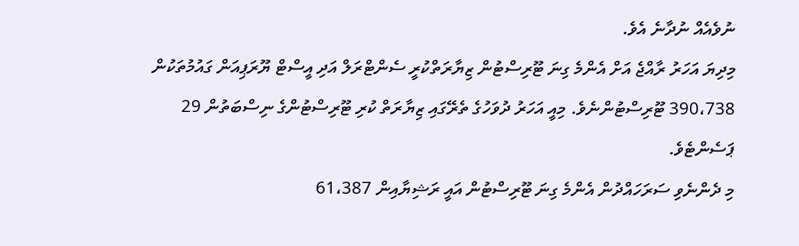ނުވެއެއް ނުދާނެ އެވެ.
މިދިޔަ އަހަރު ރާއްޖެ އަށް އެންމެ ގިނަ ޓޫރިސްޓުން ޒިޔާރަތްކުރީ ސެންޓްރަލް އަދި އީސްޓް ޔޫރަޕިއަން ގައުމުތަކުން 390،738 ޓޫރިސްޓުންނެވެ. މިއީ އަހަރު ދުވަހުގެ ތެރޭގައި ޒިޔާރަތް ކުރި ޓޫރިސްޓުންގެ ނިސްބަތުން 29 ޕަސެންޓެވެ.
މި ދެންނެވި ސަރަހައްދުން އެންމެ ގިނަ ޓޫރިސްޓުން އައީ ރަޝިޔާއިން 61،387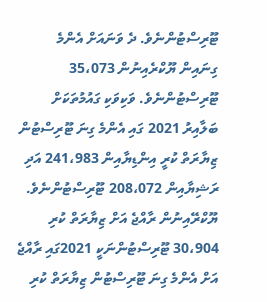ޓޫރިސްޓުންނެވެ. ދެ ވަނައަށް އެންމެ ގިނައިން ޔޫކްރެއިނުން 35،073 ޓޫރިސްޓުންނެވެ. ވަކިވަކި ގައުމުތަކަށް ބަލާއިރު 2021 ގައި އެންމެ ގިނަ ޓޫރިސްޓުން ޒިޔާރަތް ކުރީ އިންޑިޔާއިން 241،983 އަދި ރަޝިޔާއިން 208،072 ޓޫރިސްޓުންނެވެ. ޔޫކްރޭއިނުން ރާއްޖެ އަށް ޒިޔާރަތް ކުރި 30،904 ޓޫރިސްޓުންނަކީ 2021ގައި ރާއްޖެ އަށް އެންމެ ގިނަ ޓޫރިސްޓުން ޒިޔާރަތް ކުރި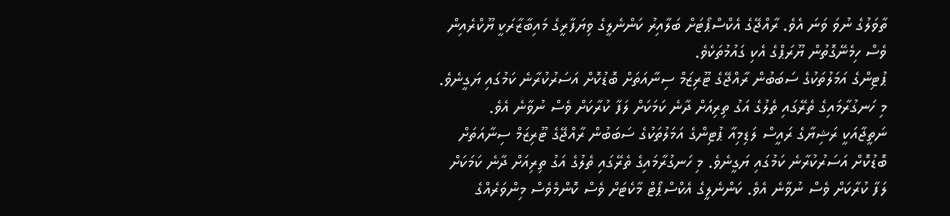ތާވަލުގެ ނުވަ ވަނަ އެވެ. ރާއްޖޭގެ އެކްސްޕޯޓަށް ބަލާއިރު ކަންނެލީގެ ވިޔަފާރީގެ މައިބާޒާރަކީ ޔޫކްރެއިން ވެސް ހިމެނޭގޮތުން ޔޫރަޕްގެ އެކި ގައުމުތަކެވެ.
ޕުޓިންގެ އަމަލުތަކުގެ ސަބަބުން ރާއްޖޭގެ ޓޫރިޒަމް ސިނާއަތަށް ބޮޑުކޮށް އަސަރުކުރާނެ ކަމުގައި ޔަގީނެވެ. މި ހަނގުރާމައިގެ ތެރޭގައި ތެލުގެ އަގު ތިރިއަށް ދާނެ ކަމަކަށް ލަފާ ކުރާކަށް ވެސް ނުވާނެ އެވެ.
ނަތީޖާއަކީ ރަޝިޔާގެ ރައީސް ލަޑިމިއާ ޕުޓިންގެ އަމަލުތަކުގެ ސަބަބުން ރާއްޖޭގެ ޓޫރިޒަމް ސިނާއަތަށް ބޮޑުކޮށް އަސަރުކުރާނެ ކަމުގައި ޔަގީނެވެ. މި ހަނގުރާމައިގެ ތެރޭގައި ތެލުގެ އަގު ތިރިއަށް ދާނެ ކަމަކަށް ލަފާ ކުރާކަށް ވެސް ނުވާނެ އެވެ. ކަންނެލީގެ އެކްސްޕޯޓް މާކެޓަށް ވެސް ކޮންމެވެސް މިންވަރެއްގެ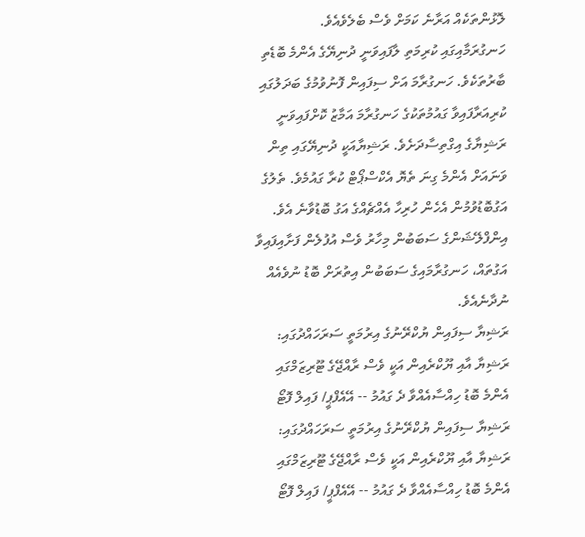ލޮޅުންތަކެއް އަރާނެ ކަމަށް ވެސް ބެލެވެއެވެ.
ހަނގުރަމާއިގައި ކުރިމަތި ލާފައިވަނީ ދުނިޔޭގެ އެންމެ ބޮޑެތި ބާރުތަކެވެ. ހަނގުރާމަ އަށް ސިފައިން ފޮނުވުމުގެ ބަދަލުގައި ކުރިއަރާފައިވާ ގައުމުތަކުގެ ހަނގުރާމަ އަމާޒު ކޮށްފައިވަނީ ރަޝިޔާގެ އިގްތިސާދަށެވެ. ރަޝިޔާއަކީ ދުނިޔޭގައި ތިން ވަނައަށް އެންމެ ގިނަ ތެޔޮ އެކްސްޕޯޓް ކުރާ ގައުމެވެ. ތެލުގެ އަގުބޮޑުވުމުން އެހެން ހުރިހާ އެއްޗެއްގެ އަގު ބޮޑުވާނެ އެވެ. އިންފްލޭޝަންގެ ސަބަބުން މިހާރު ވެސް އުފުލެން ފަށާއިފައިވާ އަގުތައް، ހަނގުރާމައިގެ ސަބަބުން އިތުރަށް ބޮޑު ނުވެއެއް ނުދާނެއެވެ.
ރަޝިޔާ ސިފައިން ޔުކްރޭނުގެ އިރުމަތީ ސަރަހައްދުގައި: ރަޝިޔާ އާއި ޔޫކްރެއިން އަކީ ވެސް ރާއްޖޭގެ ޓޫރިޒަމްގައި އެންމެ ބޮޑު ހިއްސާއެއްވާ ދެ ގައުމު -- އޭއެފްޕީ/ ފައިލް ފޮޓޯ
ރަޝިޔާ ސިފައިން ޔުކްރޭނުގެ އިރުމަތީ ސަރަހައްދުގައި: ރަޝިޔާ އާއި ޔޫކްރެއިން އަކީ ވެސް ރާއްޖޭގެ ޓޫރިޒަމްގައި އެންމެ ބޮޑު ހިއްސާއެއްވާ ދެ ގައުމު -- އޭއެފްޕީ/ ފައިލް ފޮޓޯ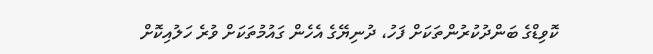ކޮވިޑްގެ ބަންދުކުރުންތަކަށް ފަހު، ދުނިޔޭގެ އެހެން ގައުމުތަކަށް ވުރެ ހަލުއިކޮށް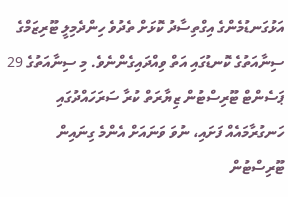އަޅުގަނޑުމެންގެ އިގްތިސާދު ކޮޅަށް ތެދުވެ ހިންދެމިލީ ޓޫރިޒަމްގެ ސިނާއަތުގެ ކޮނޑުގައި އަތް ވިއްދައިގެންނެވެ. މި ސިނާއަތުގެ 29 ޕަސެންޓް ޓޫރިސްޓުން ޒިޔާރަތް ކުރާ ސަރަހައްދުގައި ހަނގުރާމައެއް ފަށައި، ނުވަ ވަނައަށް އެންމެ ގިނައިން ޓޫރިސްޓުން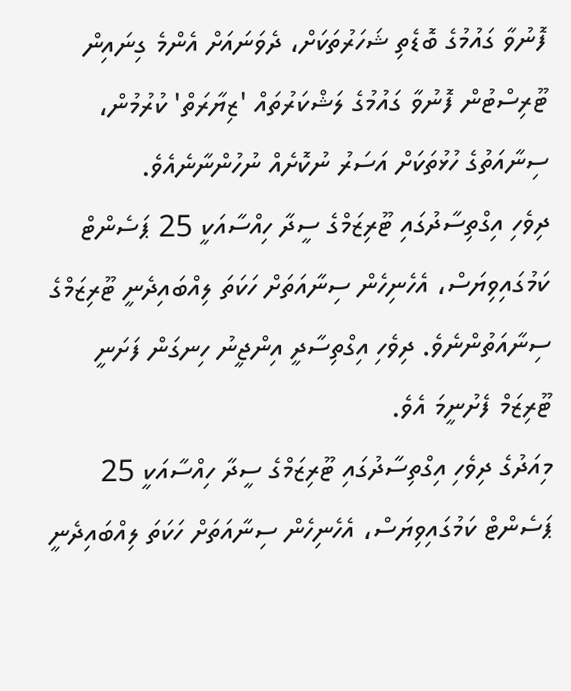ފޮނުވާ ގައުމުގެ ބޮޑެތި ޝަހަރުތަކަށް، ދެވަނައަށް އެންމެ ގިނައިން ޓޫރިސްޓުން ފޮނުވާ ގައުމުގެ ލަޝްކަރުތައް 'ޒިޔާރަތް' ކުރުމުން، ސިނާއަތުގެ ހުޅުތަކަށް އަސަރު ނުކޮށެއް ނުހުންނާނެއެވެ.
ދިވެހި އިގްތިސާދުގައި ޓޫރިޒަމްގެ ސީދާ ހިއްސާއަކީ 25 ޕަސެންޓް ކަމުގައިވިޔަސް، އެހެނިހެން ސިނާއަތަށް ހަކަތަ ލިއްބައިދެނީ ޓޫރިޒަމްގެ ސިނާއަތުންނެވެ. ދިވެހި އިގްތިސާދީ އިންޖީނު ހިނގަން ފަށަނީ ޓޫރިޒަމް ފެށުނީމަ އެވެ.
މިއަދުގެ ދިވެހި އިގްތިސާދުގައި ޓޫރިޒަމްގެ ސީދާ ހިއްސާއަކީ 25 ޕަސެންޓް ކަމުގައިވިޔަސް، އެހެނިހެން ސިނާއަތަށް ހަކަތަ ލިއްބައިދެނީ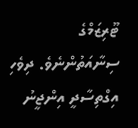ޓޫރިޒަމްގެ ސިނާއަތުންނެވެ. ދިވެހި އިގްތިސާދީ އިންޖީނު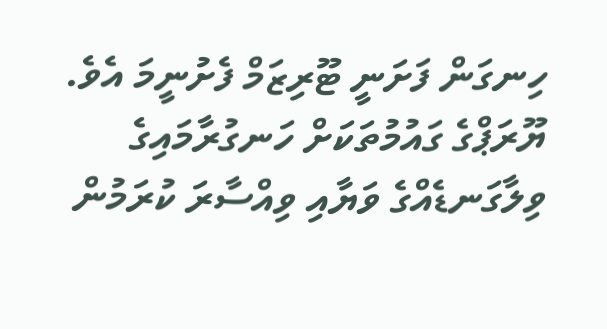ހިނގަން ފަށަނީ ޓޫރިޒަމް ފެށުނީމަ އެވެ.
ޔޫރަޕްގެ ގައުމުތަކަށް ހަނގުރާމައިގެ ވިލާގަނޑެއްގެ ވަޔާއި ވިއްސާރަ ކުރަމުން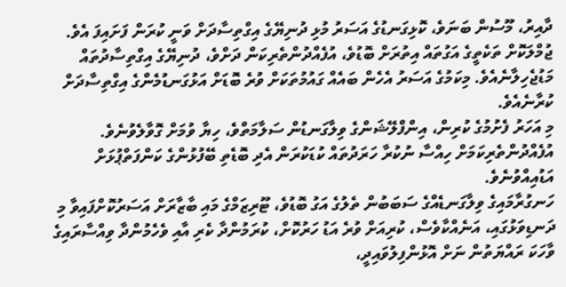ދާއިރު، މޫސުން ބަނަވެ، ކޮޅިގަނޑުގެ އަސަރު މުޅި ދުނިޔޭގެ އިގްތިސާދަށް ވަނީ ކުރަން ފަށައިފަ އެވެ. ޖުމްލަކޮށް ތަކެތީގެ އަގުތައް އިތުރަށް ބޮޑުވެ، އުފެއްދުންތެރިކަން ދަށްވެ، ދުނިޔޭގެ އިގްތިސާދުތައް މަޑުޖެހިލާނެއެވެ. މިކަމުގެ އަސަރު އެހެން ބައެއް ގައުމުތަކަށް ވުރެ ބޮޑަށް އަޅުގަނޑުމެންގެ އިގްތިސާދަށް ކުރާނެއެވެ.
މި އަހަރު ފެށުމުގެ ކުރިން، އިންފްލޭޝަންގެ ވިލާގަނޑުން ސަލާމަތްވެ، ހިޔާ ވުމަށް ގޮވާލެވުނެވެ. އުފެއްދުންތެރިކަމަށް ހިއްސާ ނުކުރާ ހަރަދުތައް ކުޑަކުރަން އެދި ބޮޑެތި ބޭފުޅުންގެ ކަންފަތްޕުޅަށް އަޑުއިއްވުނެވެ.
ހަނގުރާމައިގެ ވިލާގަނޑެއްގެ ސަބަބުން ތެލުގެ އަގު ބޮޑުވެ، ޓޫރިޒަމްގެ މައި ބާޒާރަށް އަސަރުކޮށްފައިވާ މި ދަނޑިވަޅުގައި، އަނެއްކާވެސް، ކުރިއަށް ވުރެ އަޑު ހަރުކޮށް، ކުރަމުންދާ ކެރި އާއި ވެހެމުންދާ ވިއްސާރައިގެ ވާހަކަ ރައްޔަތުން ނަށް އޮޅުންފިލުވައިދީ،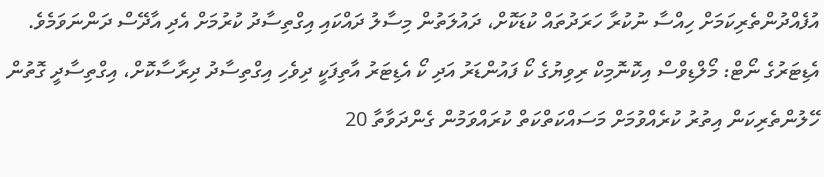އުފެއްދުންތެރިކަމަށް ހިއްސާ ނުކުރާ ހަރަދުތައް ކުޑަކޮށް، ދައުލަތުން މިސާލު ދައްކައި އިގްތިސާދު ކުރުމަށް އެދި އާދޭސް ދަންނަވަމެވެ.
އެޑިޓަރުގެ ނޯޓް: މޯލްޑިވްސް އިކޮނޮމިކް ރިވިޔުގެ ކޯ ފައުންޑަރު އަދި ކޯ އެޑިޓަރު އާތިފަކީ ދިވެހި އިގްތިސާދު ދިރާސާކޮށް، އިގްތިސާދީ ގޮތުން ހޭލުންތެރިކަން އިތުރު ކުރެއްވުމަށް މަސައްކަތްކަތް ކުރައްވަމުން ގެންދަވާތާ 20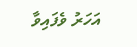އަހަރު ވެފައިވާ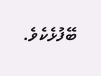ބޭފުޅެކެވެ.